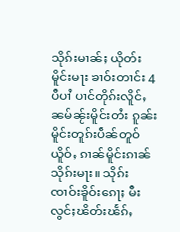သိုၵ်းမၢၼ်ႈ ယိုတ်းမိူင်းမႃး ၶၢဝ်းတၢင်း 4 ပီပၢႆ ပၢင်တိုၵ်းလိူင်ႇၼမ်ၼႂ်းမိူင်းတႆး ၵူၼ်းမိူင်းတူၵ်းပဵၼ်တူဝ်ယိူဝ်ႇ ၵၢၼ်မိူင်းၵၢၼ်သိုၵ်းမႃး။ သိုၵ်းၸၢဝ်းၶိူဝ်းၵေႃႈ မီးလွင်ႈၽိတ်းၽႅၵ်ႇ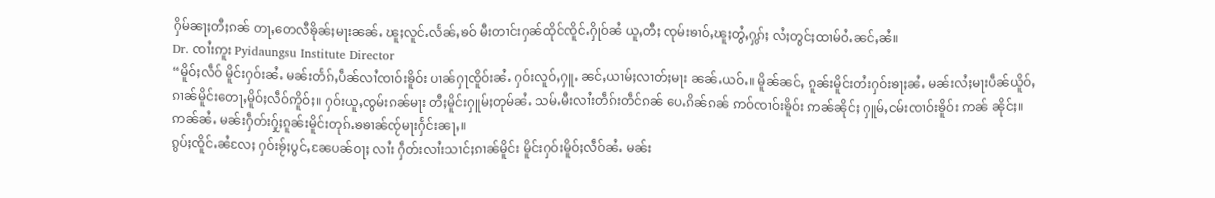ႁိမ်ၼႃႈတီႈၵၼ် တႃႇတေလီၶိုၼ်ႈမႃးၼၼ်ႉ ၽူႈလူင်ႉလႅၼ်ႇၶဝ် မီးတၢင်းႁၼ်ထိုင်ၸိူင်ႉႁိုဝ်ၼႆ ယူႇတီႈ ၸုမ်းၶၢဝ်ႇၽူႈတွႆႇႁွၵ်ႈ လႆႈတွင်ႈထၢမ်ဝႆႉၼင်ႇၼႆ။
Dr. ၸၢႆးဢူး Pyidaungsu Institute Director
“မိူဝ်ႈလဵဝ် မိူင်းႁဝ်းၼႆႉ မၼ်းတႅၵ်ႇပဵၼ်လၢႆၸၢဝ်းၶိူဝ်း ပၢၼ်ႁႃၸိူဝ်းၼႆႉ ႁဝ်းလူဝ်ႇႁူႉ ၼင်ႇယၢမ်ႈလၢတ်ႈမႃး ၼၼ်ႉယဝ်ႉ။ မိူၼ်ၼင်ႇ ၵူၼ်းမိူင်းတႆးႁဝ်းၶႃႈၼႆႉ မၼ်းလႆႈမႃးပဵၼ်ယိူဝ်ႇၵၢၼ်မိူင်းတေႃႇမိူဝ်ႈလဵဝ်ဢိူဝ်ႈ။ ႁဝ်းယူႇၸွမ်းၵၼ်မႃး တီႈမိူင်းႁူမ်ႈတုမ်ၼႆႉ သမ်ႉမီးလၢႆးတဵၵ်းတဵင်ၵၼ် ပေႉၵိၼ်ၵၼ် ဢဝ်ၸၢဝ်းၶိူဝ်း ဢၼ်ၼိုင်ႈ ႁူမ်ႇငမ်းၸၢဝ်းၶိူဝ်း ဢၼ် ၼိုင်ႈ။ ဢၼ်ၼႆႉ မၼ်းႁဵတ်းႁႂ်ႈၵူၼ်းမိူင်းတုၵ်ႉၶၶၢၼ်ၸႂ်မႃးႁႅင်းၼႃႇ။
ၵွပ်ႈၸိူင်ႉၼႆလႄႈ ႁဝ်းၶႂ်ႈပွင်ႇၼႄပၼ်ဝႃႈ လၢႆး ႁဵတ်းလၢႆးသၢင်ႈၵၢၼ်မိူင်း မိူင်းႁဝ်းမိူဝ်ႈလဵဝ်ၼႆႉ မၼ်း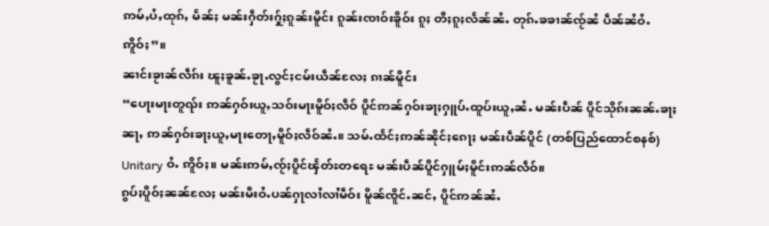ဢမ်ႇပႆႇထုၵ်ႇ မႅၼ်ႈ မၼ်းႁဵတ်းႁႂ်ႈၵူၼ်းမိူင်း ၵူၼ်းၸၢဝ်းၶိူဝ်း ၵူႈ တီႈၵူႈလႅၼ်ၼႆႉ တုၵ်ႉၶၶၢၼ်ၸႂ်ၼႆ ပဵၼ်ၼႆဝႆႉဢိူဝ်ႈ”။
ၼၢင်းၶႂၢၼ်လဵၵ်း ၽူႈၶူၼ်ႉၶႂႃႉလွင်ႈငမ်းယဵၼ်လႄႈ ၵၢၼ်မိူင်း
“ပေႃးမႃးတူၺ်း ဢၼ်ႁဝ်းယူႇသဝ်းမႃးမိူဝ်ႈလဵဝ် ပိူင်ဢၼ်ႁဝ်းၶႃႈႁူပ်ႉထူပ်းယူႇၼႆႉ မၼ်းပဵၼ် ပိူင်သိုၵ်းၼၼ်ႉၶႃႈၼႃႇ ဢၼ်ႁဝ်းၶႃႈယူႇမႃးတေႃႇမိူဝ်ႈလဵဝ်ၼႆႉ။ သမ်ႉထႅင်ႈဢၼ်ၼိုင်ႈၵေႃႈ မၼ်းပဵၼ်ပိူင် (တစ်ပြည်ထောင်စနစ်) Unitary ဝႆႉ ဢိူဝ်ႈ။ မၼ်းဢမ်ႇၸႂ်ႈပိူင်ၾႅတ်ႊတရေႊ မၼ်းပဵၼ်ပိူင်ႁူမ်ႈမိူင်းဢၼ်လဵဝ်။
ၵွပ်ႈပိူဝ်ႈၼၼ်လႄႈ မၼ်းမီးဝႆႉပၼ်ႁႃလၢႆလၢႆမဵဝ်း မိူၼ်ၸိူင်ႉၼင်ႇ ပိူင်ဢၼ်ၼႆႉ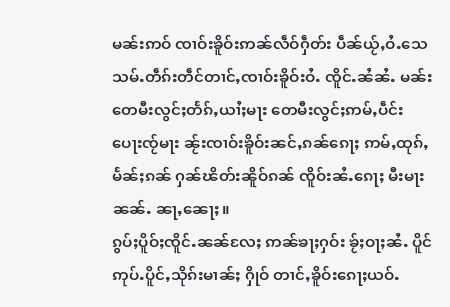မၼ်းဢဝ် ၸၢဝ်းၶိူဝ်းဢၼ်လဵဝ်ႁဵတ်း ပဵၼ်ယႂ်ႇဝႆႉသေ သမ်ႉတဵၵ်းတဵင်တၢင်ႇၸၢဝ်းၶိူဝ်းဝႆႉ ၸိူင်ႉၼႆၼႆႉ မၼ်းတေမီးလွင်ႈတႅၵ်ႇယၢႆႈမႃး တေမီးလွင်ႈဢမ်ႇပဵင်း ပေႃးၸႂ်မႃး ၼႂ်းၸၢဝ်းၶိူဝ်းၼင်ႇၵၼ်ၵေႃႈ ဢမ်ႇထုၵ်ႇမႅၼ်ႈၵၼ် ႁၼ်ၽိတ်းၼိူဝ်ၵၼ် ၸိူဝ်းၼႆႉၵေႃႈ မီးမႃးၼၼ်ႉ ၼႃႇၼေႃႈ။
ၵွပ်ႈပိူဝ်ႈၸိူင်ႉၼၼ်လႄႈ ဢၼ်ၶႃႈႁဝ်း ၶႂ်ႈဝႃႈၼႆႉ ပိူင်ဢုပ်ႉပိူင်ႇသိုၵ်းမၢၼ်ႈ ႁိုဝ် တၢင်ႇၶိူဝ်းၵေႃႈယဝ်ႉ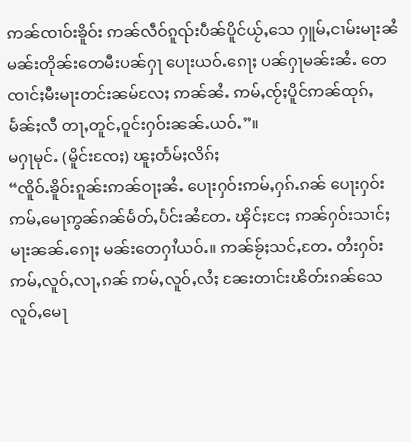ဢၼ်ၸၢဝ်းၶိူဝ်း ဢၼ်လဵဝ်ၵူၺ်းပဵၼ်ပိူင်ယႂ်ႇသေ ႁူမ်ႇငၢမ်းမႃးၼႆ မၼ်းတိုၼ်းတေမီးပၼ်ႁႃ ပေႃးယဝ်ႉၵေႃႈ ပၼ်ႁႃမၼ်းၼႆႉ တေ ၸၢင်ႈမီးမႃးတင်းၼမ်လႄႈ ဢၼ်ၼႆႉ ဢမ်ႇၸႂ်ႈပိူင်ဢၼ်ထုၵ်ႇမႅၼ်ႈလီ တႃႇတူင်ႇဝူင်းႁဝ်းၼၼ်ႉယဝ်ႉ”။
မႁႃမုင်ႉ (မိူင်းၸႄႈ) ၽူႈတႅမ်ႈလိၵ်ႈ
“ၸိူဝ်ႉၶိူဝ်းၵူၼ်းဢၼ်ဝႃႈၼႆႉ ပေႃးႁဝ်းဢမ်ႇႁၵ်ႉၵၼ် ပေႃးႁဝ်းဢမ်ႇမေႃဢွၼ်ၵၼ်မႅတ်ႇပႅင်းၼႆတႄႉ ၾိင်ႈငႄႈ ဢၼ်ႁဝ်းသၢင်ႈမႃးၼၼ်ႉၵေႃႈ မၼ်းတေႁၢႆယဝ်ႉ။ ဢၼ်ၶႂ်ႈသင်ႇတႄႉ တႆးႁဝ်းဢမ်ႇလူဝ်ႇလႃႇၵၼ် ဢမ်ႇလူဝ်ႇလႆႈ ၼႄးတၢင်းၽိတ်းၵၼ်သေ လူဝ်ႇမေႃ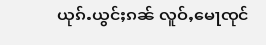ယုၵ်ႉယွင်ႈၵၼ် လူဝ်ႇမေႃၸုင်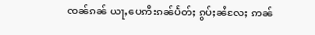ၸၼ်ၵၼ် ယႃႇပေဢီးၵၼ်ပႅတ်ႈ ၵွပ်ႈၼႆလႄႈ ဢၼ်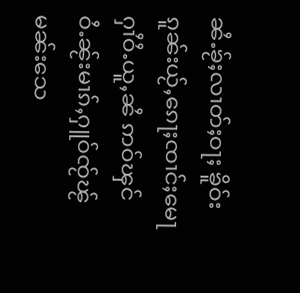ၼႆႉၶႂ်ႈလၢတ်ႈဝႃႈ ၶိူဝ်းၵူၼ်းယႂ်ႇၵေႃႈၸၢင်ႈမေႃႁၢႆဝႆႉယူႇၼႆ ဢဝ်ၾင်ဝႆႉၼႂ်းမၢၵ်ႇႁူဝ်ၸႂ်ၽႂ်မၼ်းသေ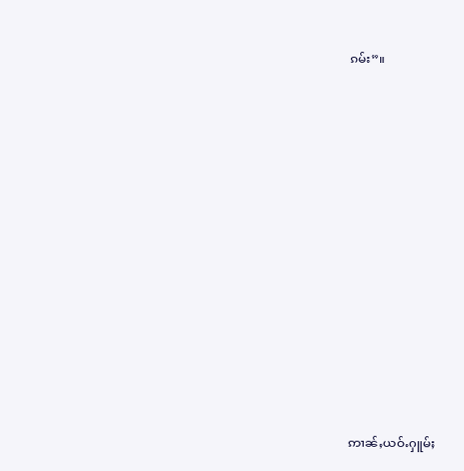ၵမ်း”။















ဢၢၼ်ႇယဝ်ႉႁူမ်ႈ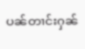ပၼ်တၢင်းႁၼ်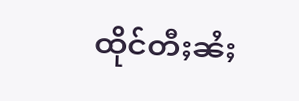ထိုင်တီႈၼႆႈ